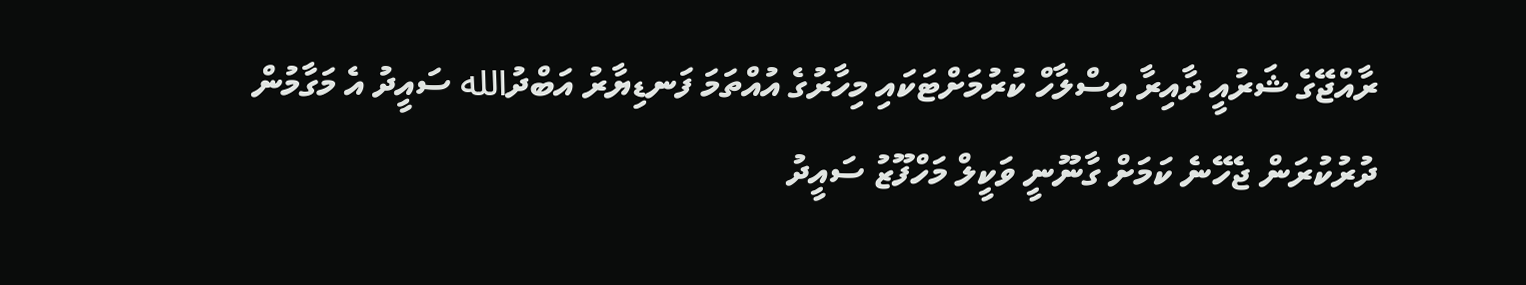ރާއްޖޭގެ ޝަރުއީ ދާއިރާ އިސްލާހް ކުރުމަށްޓަކައި މިހާރުގެ އުއްތަމަ ފަނޑިޔާރު އަބްދުالله ސައީދު އެ މަގާމުން ދުރުކުރަން ޖެހޭނެ ކަމަށް ގާނޫނީ ވަކީލް މަހްފޫޒު ސައީދު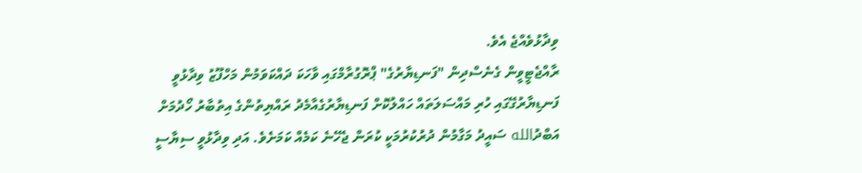ވިދާޅުވެއްޖެ އެވެ.
ރާއްޖެޓީވީން ގެނެސްދިން "ފަނޑިޔާރުގެ" ޕްރޮގުރާމްގައި ވާހަކަ ދައްކަވަމުން މަހްފޫޒު ވިދާޅުވީ ފަނޑިޔާރުގޭގައި ހުރި މައްސަލަތައް ހައްލުކޮށް ފަނޑިޔާރުގެއާމެދު ރައްޔިތުންގެ އިތުބާރު ހޯދުމަށް އަބްދުالله ސައީދު މަގާމުން ދުރުކުރުމަކީ ކުރަން ޖެހޭނެ ކަމެއް ކަމަށެވެ. އަދި ވިދާޅުވީ ސިޔާސީ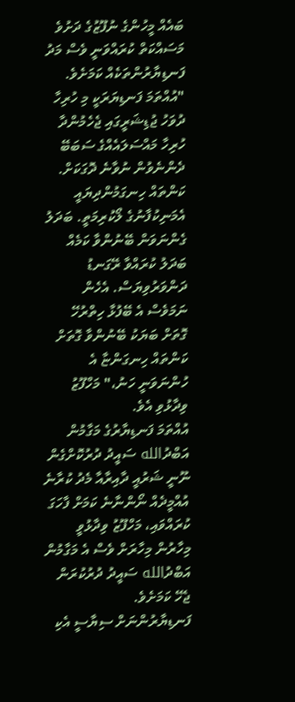ބައެއް މީހުންގެ ނުފޫޒުގެ ދަށުވެ މަސައްކަތް ކުރައްވަނީ ވެސް މަދު ފަނޑިޔާރުންތަކެއް ކަމަށެވެ.
"އުއްތަމަ ފަނޑިޔަރަކީ މި ހުރިހާ ދުވަހު ޖުޑިޝަރީގައި ޖެހެމުންދާ ހުރިހާ މައްސަލައެއްގެ ސަބަބޭ ދެންނެވުން ނުވާނެ ދޮގަކަށް. ކަންތައް ހިނގަމުންދިޔައީ އެމަނިކުފާނުގެ ލޯކުރިމަތީ. ބަދަލު ގެންނަވަން ބޭނުންވާ ކަމެއް ބަދަލު ކުރައްވާ ރޭގަނޑު ދަންވަރުވިޔަސް. އެހެން ނަމަވެސް އެ ބޭފުޅާ ހިތްރުހޭ ގޮތަށް ބަޔަކު ބޭނުންވާ ގޮތަށް ކަންތައް ހިނގަންޏާ އެ ހުންނަވަނީ ހަނު،" މަހްފޫޒު ވިދާޅުވި އެވެ.
އުއްތަމަ ފަނޑިޔާރުގެ މަގާމުން އަބްދުالله ސައީދު ދުރުކޮށްގެން ނޫނީ ޝަރުއީ ދާއިރާއާ މެދު ކުރާނެ އުއްމީދެއް ނޯންނާނެ ކަމަށް ފާހަގަ ކުރައްވައި، މަހްފޫޒު ވިދާޅުވީ މިހާރުން މިހާރަށް ވެސް އެ މަގާމުން އަބްދުالله ސައީދު ދުރުކުރަން ޖެހޭ ކަމަށެވެ.
ފަނޑިޔާރުންނަށް ސިޔާސީ އެކި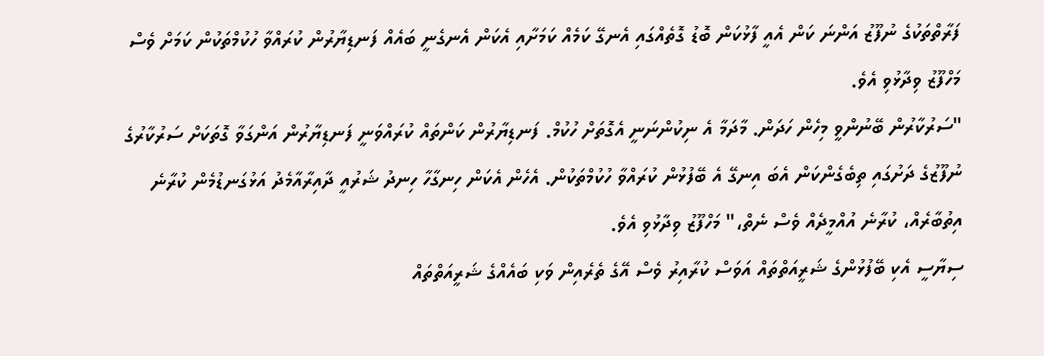ފަރާތްތަކުގެ ނުފޫޒު އަންނަ ކަން އެއީ ފާޅުކަން ބޮޑު ގޮތެއްގައި އެނގޭ ކަމެއް ކަމަށާއި އެކަން އެނގެނީ ބައެއް ފަނޑިޔާރުން ކުރައްވާ ހުކުމްތަކުން ކަމަށް ވެސް މަހްފޫޒު ވިދާޅުވި އެވެ.
"ސަރުކާރުން ބޭނުންވީ މިހެން ހަދަން. މާދަމާ އެ ނިކުންނަނީ އެގޮތަށް ހުކުމް. ފަނޑިޔާރުން ކަންތައް ކުރައްވަނީ ފަނޑިޔާރުން އަންގަވާ ގޮތަކަށް ސަރުކާރުގެ ނުފޫޒުގެ ދަށުގައި ތިބެގެންކަން އެބަ އިނގޭ އެ ބޭފުޅުން ކުރައްވާ ހުކުމްތަކުން. އެހެން އެކަން ހިނގާހާ ހިނދު ޝަރުއީ ދާއިރާއާމެދު އަޅުގަނޑުމެން ކުރާނެ އިތުބާރެއް، ކުރާނެ އުއްމީދެއް ވެސް ނެތް،" މަހްފޫޒު ވިދާޅުވި އެވެ.
ސިޔާސީ އެކި ބޭފުޅުންގެ ޝަރީއަތްތައް އަވަސް ކުރާއިރު ވެސް އޭގެ ތެރެއިން ވަކި ބައެއްގެ ޝަރީއަތްތައް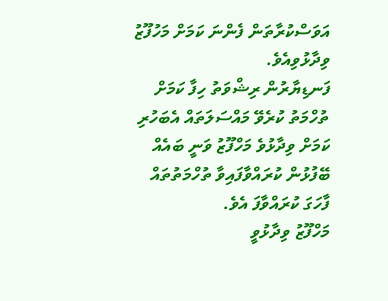އަވަސްކުރާތަން ފެންނަ ކަމަށް މަހުފޫޒު ވިދާޅުވިއެވެ.
ފަނޑިޔާރުން ރިޝްވަތު ހިފާ ކަމަށް ތުހްމަތު ކުރެވޭ މައްސަލަތައް އެބަހުރި ކަމަށް ވިދާޅުވެ މަހްފޫޒު ވަނީ ބައެއް ބޭފުޅުން ކުރައްވާފައިވާ ތުހްމަތުތައް ފާހަގަ ކުރައްވާފަ އެވެ.
މަހްފޫޒު ވިދާޅުވީ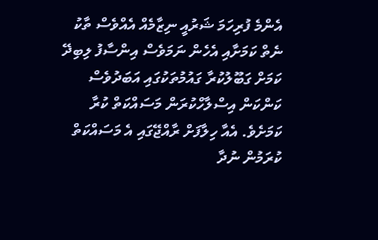އެންމެ ފުރިހަމަ ޝަރުއީ ނިޒާމެއް އެއްވެސް ތާކު ނެތް ކަމަށާއި އެހެން ނަމަވެސް އިންސާފު ލިބިދޭ ކަމަށް ގަބޫލުކުރާ ގައުމުތަކުގައި އަބަދުވެސް ކަންކަން އިސްލާހްކުރަން މަސައްކަތް ކުރާ ކަމަށެވެ. އެއާ ހިލާފަށް ރާއްޖޭގައި އެ މަސައްކަތް ކުރަމުން ނުދާ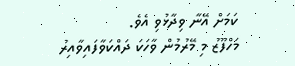ކަމަށް އޭނާ ވިދާޅުވި އެވެ.
މަހްފޫޒު މި މޭރުމުން ވާހަކަ ދައްކަވާފައިވާއިރު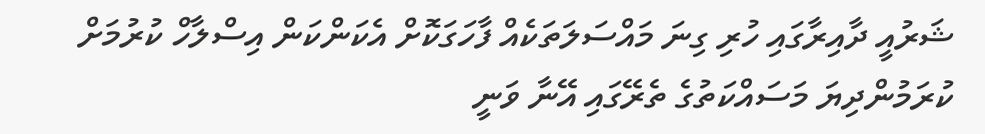ޝަރުއީ ދާއިރާގައި ހުރި ގިނަ މައްސަލަތަކެއް ފާހަގަކޮށް އެކަންކަން އިސްލާހް ކުރުމަށް ކުރަމުންދިޔަ މަސައްކަތުގެ ތެރޭގައި އޭނާ ވަނީ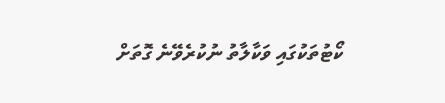ކޯޓުތަކުގައި ވަކާލާތު ނުކުރެވޭނެ ގޮތަށް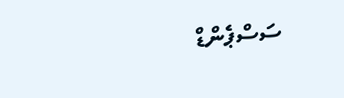ސަސްޕެންޑް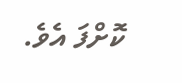ކޮށްފަ އެވެ.